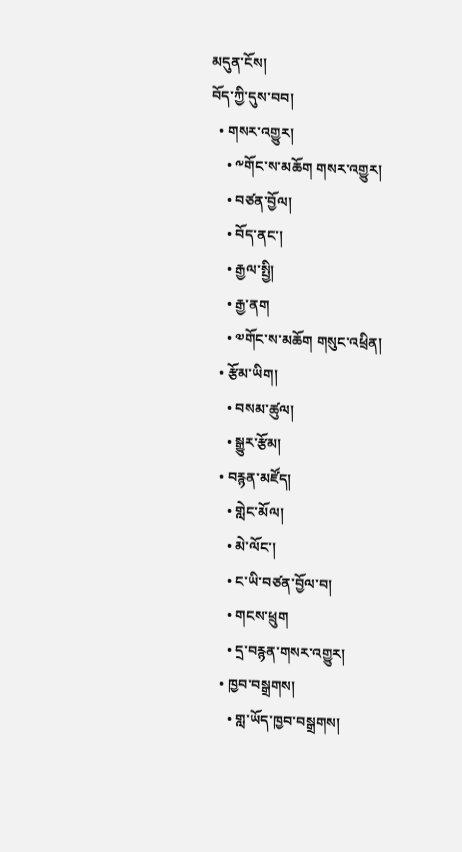མདུན་ངོས།
བོད་ཀྱི་དུས་བབ།
  • གསར་འགྱུར།
    • ༸གོང་ས་མཆོག གསར་འགྱུར།
    • བཙན་བྱོལ།
    • བོད་ནང་།
    • རྒྱལ་སྤྱི།
    • རྒྱ་ནག
    • ༧གོང་ས་མཆོག གསུང་འཕྲིན།
  • རྩོམ་ཡིག།
    • བསམ་ཚུལ།
    • སྒྱུར་རྩོམ།
  • བརྙན་མཛོད།
    • གླེང་མོལ།
    • མེ་ལོང་།
    • ང་ཡི་བཙན་བྱོལ་བ།
    • གངས་ཕྲུག
    • དྲ་བརྙན་གསར་འགྱུར།
  • ཁྱབ་བསྒྲགས།
    • གླ་ཡོད་ཁྱབ་བསྒྲགས།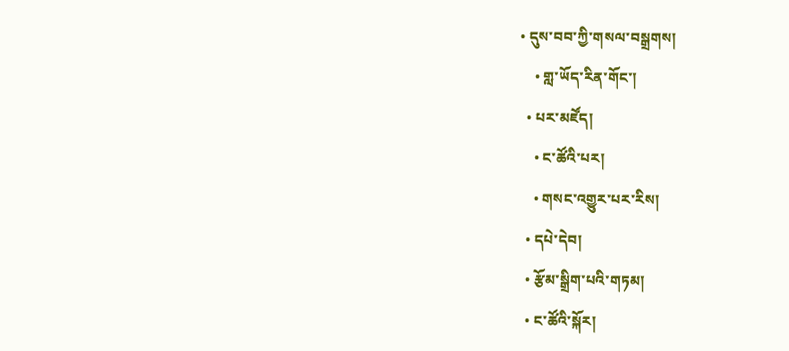• དུས་བབ་ཀྱི་གསལ་བསྒྲགས།
    • གླ་ཡོད་རིན་གོང་།
  • པར་མཛོད།
    • ང་ཚོའི་པར།
    • གསང་འགྱུར་པར་རིས།
  • དཔེ་དེབ།
  • རྩོམ་སྒྲིག་པའི་གཏམ།
  • ང་ཚོའི་སྐོར།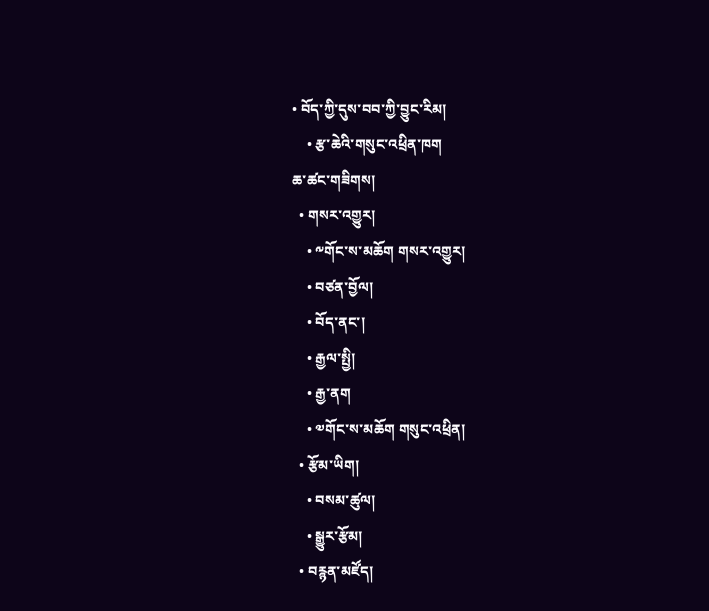• བོད་ཀྱི་དུས་བབ་ཀྱི་བྱུང་རིམ།
    • རྩ་ཆེའི་གསུང་འཕྲིན་ཁག
ཆ་ཚང་གཟིགས།
  • གསར་འགྱུར།
    • ༸གོང་ས་མཆོག གསར་འགྱུར།
    • བཙན་བྱོལ།
    • བོད་ནང་།
    • རྒྱལ་སྤྱི།
    • རྒྱ་ནག
    • ༧གོང་ས་མཆོག གསུང་འཕྲིན།
  • རྩོམ་ཡིག།
    • བསམ་ཚུལ།
    • སྒྱུར་རྩོམ།
  • བརྙན་མཛོད།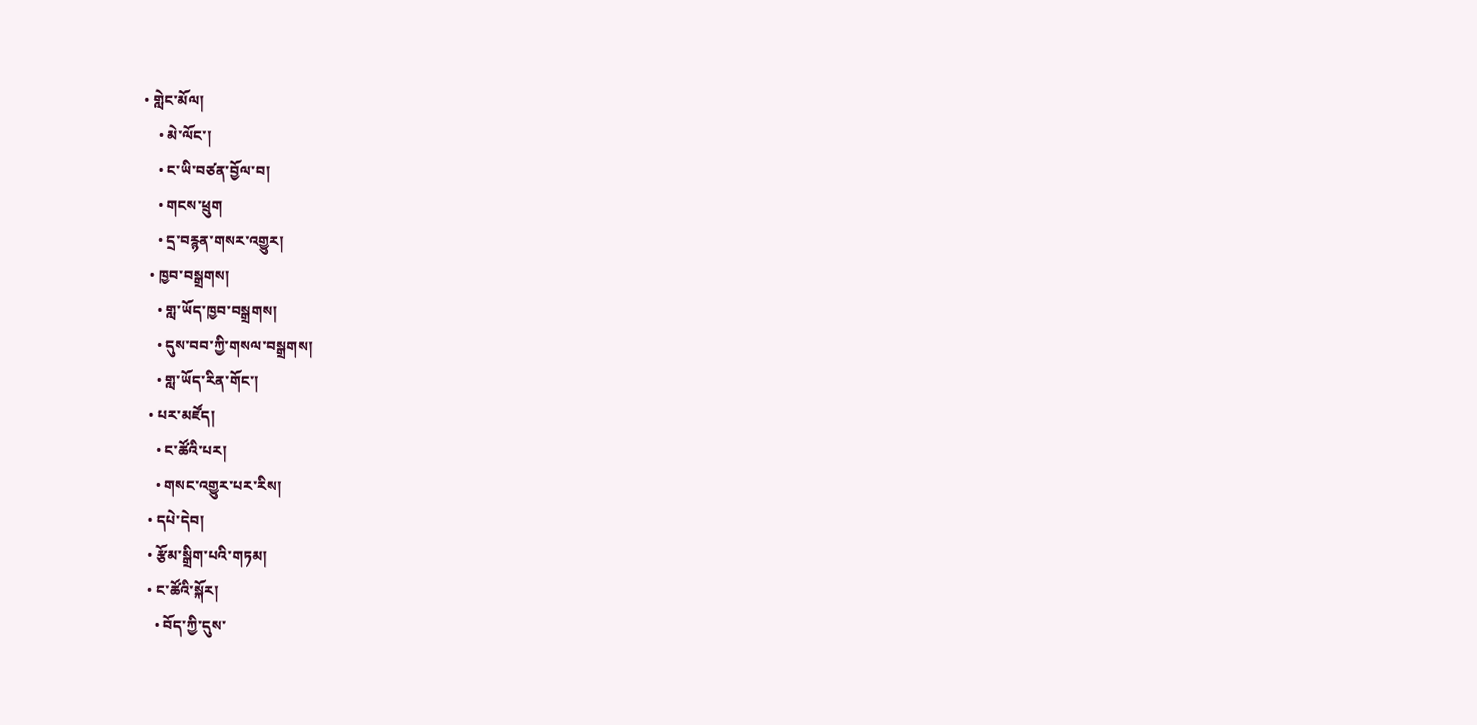• གླེང་མོལ།
    • མེ་ལོང་།
    • ང་ཡི་བཙན་བྱོལ་བ།
    • གངས་ཕྲུག
    • དྲ་བརྙན་གསར་འགྱུར།
  • ཁྱབ་བསྒྲགས།
    • གླ་ཡོད་ཁྱབ་བསྒྲགས།
    • དུས་བབ་ཀྱི་གསལ་བསྒྲགས།
    • གླ་ཡོད་རིན་གོང་།
  • པར་མཛོད།
    • ང་ཚོའི་པར།
    • གསང་འགྱུར་པར་རིས།
  • དཔེ་དེབ།
  • རྩོམ་སྒྲིག་པའི་གཏམ།
  • ང་ཚོའི་སྐོར།
    • བོད་ཀྱི་དུས་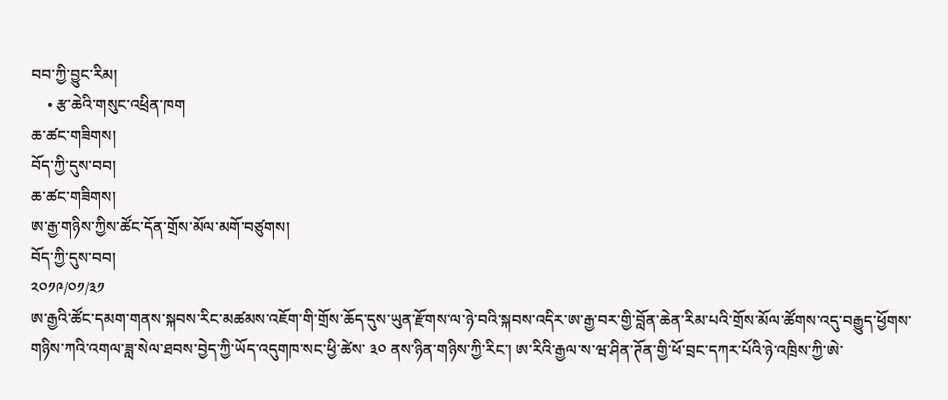བབ་ཀྱི་བྱུང་རིམ།
    • རྩ་ཆེའི་གསུང་འཕྲིན་ཁག
ཆ་ཚང་གཟིགས།
བོད་ཀྱི་དུས་བབ།
ཆ་ཚང་གཟིགས།
ཨ་རྒྱ་གཉིས་ཀྱིས་ཚོང་དོན་གྲོས་མོལ་མགོ་བཙུགས།
བོད་ཀྱི་དུས་བབ།
༢༠༡༩/༠༡/༣༡
ཨ་རྒྱའི་ཚོང་དམག་གནས་སྐབས་རིང་མཚམས་འཇོག་གི་གྲོས་ཆོད་དུས་ཡུན་རྫོགས་ལ་ཉེ་བའི་སྐབས་འདིར་ཨ་རྒྱ་བར་གྱི་བློན་ཆེན་རིམ་པའི་གྲོས་མོལ་ཚོགས་འདུ་བརྒྱུད་ཕྱོགས་གཉིས་ཀའི་འགལ་ཟླ་སེལ་ཐབས་བྱེད་ཀྱི་ཡོད་འདུགཁ་སང་ཕྱི་ཚེས་ ༣༠ ནས་ཉིན་གཉིས་ཀྱི་རིང་། ཨ་རིའི་རྒྱལ་ས་ཝ་ཤིན་ཊོན་གྱི་ཕོ་བྲང་དཀར་པོའི་ཉེ་འཁྲིས་ཀྱི་ཨེ་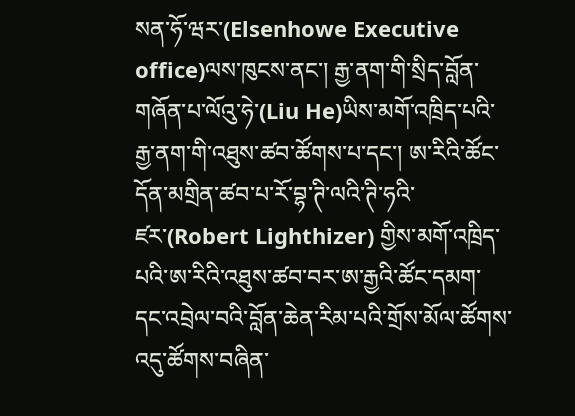སན་ཧོ་ཝར་(Elsenhowe Executive office)ལས་ཁུངས་ནང་། རྒྱ་ནག་གི་སྲིད་བློན་གཞོན་པ་ལོའུ་ཧེ་(Liu He)ཡིས་མགོ་འཁྲིད་པའི་རྒྱ་ནག་གི་འཐུས་ཚབ་ཚོགས་པ་དང་། ཨ་རིའི་ཚོང་དོན་མགྲིན་ཚབ་པ་རོ་བྷ་ཊི་ལའི་ཊི་ཧའི་ཛར་(Robert Lighthizer) གྱིས་མགོ་འཁྲིད་པའི་ཨ་རིའི་འཐུས་ཚབ་བར་ཨ་རྒྱའི་ཚོང་དམག་དང་འབྲེལ་བའི་བློན་ཆེན་རིམ་པའི་གྲོས་མོལ་ཚོགས་འདུ་ཚོགས་བཞིན་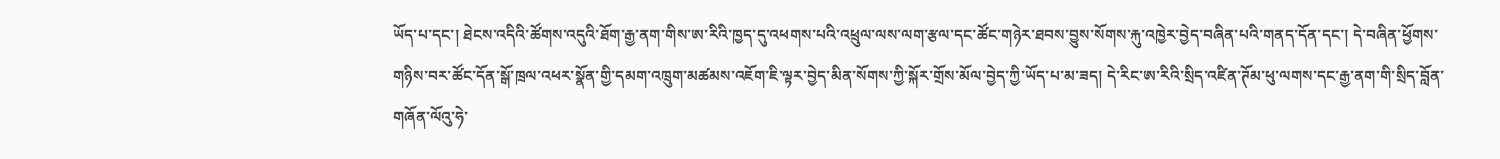ཡོད་པ་དང་། ཐེངས་འདིའི་ཚོགས་འདུའི་ཐོག་རྒྱ་ནག་གིས་ཨ་རིའི་ཁྱད་དུ་འཕགས་པའི་འཕྲུལ་ལས་ལག་རྩལ་དང་ཚོང་གཉེར་ཐབས་བྱུས་སོགས་རྐུ་འཁྱེར་བྱེད་བཞིན་པའི་གནད་དོན་དང་། དེ་བཞིན་ཕྱོགས་གཉིས་བར་ཚོང་དོན་སྒོ་ཁྲལ་འཕར་སྣོན་གྱི་དམག་འཁྲུག་མཚམས་འཇོག་ཇི་ལྟར་བྱེད་མིན་སོགས་ཀྱི་སྐོར་གྲོས་མོལ་བྱེད་ཀྱི་ཡོད་པ་མ་ཟད། དེ་རིང་ཨ་རིའི་སྲིད་འཛིན་ཊོམ་ཕུ་ལགས་དང་རྒྱ་ནག་གི་སྲིད་བློན་གཞོན་ལོའུ་ཧེ་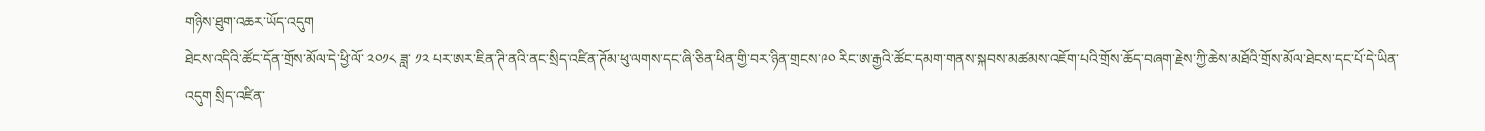གཉིས་ཐུག་འཆར་ཡོད་འདུག
ཐེངས་འདིའི་ཚོང་དོན་གྲོས་མོལ་དེ་ཕྱི་ལོ་ ༢༠༡༨ ཟླ་ ༡༢ པར་ཨར་ཇིན་ཊི་ནའི་ནང་སྲིད་འཛིན་ཊོམ་ཕུ་ལགས་དང་ཞི་ཅིན་ཕིན་གྱི་བར་ཉིན་གྲངས་༩༠ རིང་ཨ་རྒྱའི་ཚོང་དམག་གནས་སྐབས་མཚམས་འཇོག་པའི་གྲོས་ཆོད་བཞག་རྗེས་ཀྱི་ཆེས་མཐོའི་གྲོས་མོལ་ཐེངས་དང་པོ་དེ་ཡིན་འདུག སྲིད་འཛིན་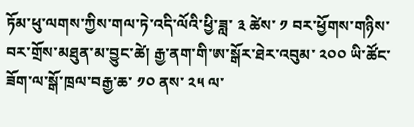ཏོམ་ཕུ་ལགས་ཀྱིས་གལ་ཏེ་འདི་ལོའི་ཕྱི་ཟླ་ ༣ ཚེས་ ༡ བར་ཕྱོགས་གཉིས་བར་གྲོས་མཐུན་མ་བྱུང་ཚེ། རྒྱ་ནག་གི་ཨ་སྒོར་ཐེར་འབུམ་ ༢༠༠ ཡི་ཚོང་ཟོག་ལ་སྒོ་ཁྲལ་བརྒྱ་ཆ་ ༡༠ ནས་ ༢༥ ལ་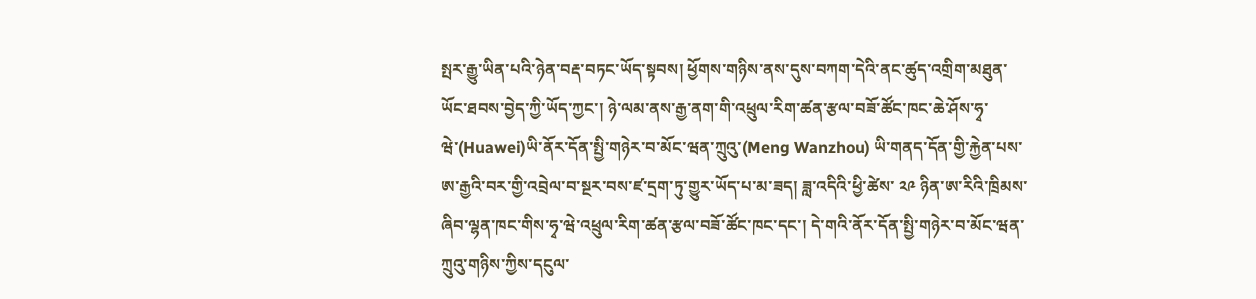སྤར་རྒྱུ་ཡིན་པའི་ཉེན་བརྡ་བཏང་ཡོད་སྟབས། ཕྱོགས་གཉིས་ནས་དུས་བཀག་དེའི་ནང་ཚུད་འགྲིག་མཐུན་ཡོང་ཐབས་བྱེད་ཀྱི་ཡོད་ཀྱང་། ཉེ་ལམ་ནས་རྒྱ་ནག་གི་འཕྲུལ་རིག་ཚན་རྩལ་བཟོ་ཚོང་ཁང་ཆེ་ཤོས་ཧྭ་ཝེ་(Huawei)ཡི་ནོར་དོན་སྤྱི་གཉེར་བ་མོང་ཝན་ཀྲུའུ་(Meng Wanzhou) ཡི་གནད་དོན་གྱི་རྐྱེན་པས་ཨ་རྒྱའི་བར་གྱི་འབྲེལ་བ་སྔར་བས་ཛ་དྲག་ཏུ་གྱུར་ཡོད་པ་མ་ཟད། ཟླ་འདིའི་ཕྱི་ཚེས་ ༢༩ ཉིན་ཨ་རིའི་ཁྲིམས་ཞིབ་ལྷན་ཁང་གིས་ཧྭ་ཝེ་འཕྲུལ་རིག་ཚན་རྩལ་བཟོ་ཚོང་ཁང་དང་། དེ་གའི་ནོར་དོན་སྤྱི་གཉེར་བ་མོང་ཝན་ཀྲུའུ་གཉིས་ཀྱིས་དངུལ་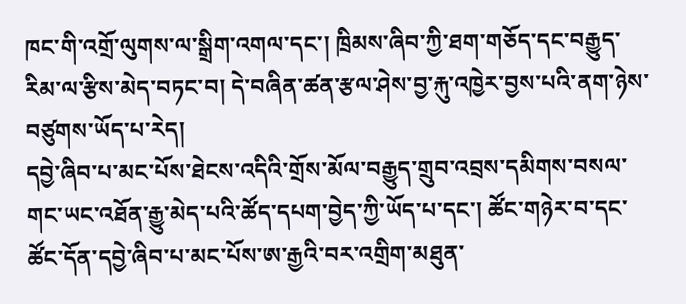ཁང་གི་འགྲོ་ལུགས་ལ་སྒྲིག་འགལ་དང་། ཁྲིམས་ཞིབ་ཀྱི་ཐག་གཅོད་དང་བརྒྱུད་རིམ་ལ་རྩིས་མེད་བཏང་བ། དེ་བཞིན་ཚན་རྩལ་ཤེས་བྱ་རྐུ་འཁྱེར་བྱས་པའི་ནག་ཉེས་བཙུགས་ཡོད་པ་རེད།
དབྱེ་ཞིབ་པ་མང་པོས་ཐེངས་འདིའི་གྲོས་མོལ་བརྒྱུད་གྲུབ་འབྲས་དམིགས་བསལ་གང་ཡང་འཐོན་རྒྱུ་མེད་པའི་ཚོད་དཔག་བྱེད་ཀྱི་ཡོད་པ་དང་། ཚོང་གཉེར་བ་དང་ཚོང་དོན་དབྱེ་ཞིབ་པ་མང་པོས་ཨ་རྒྱའི་བར་འགྲིག་མཐུན་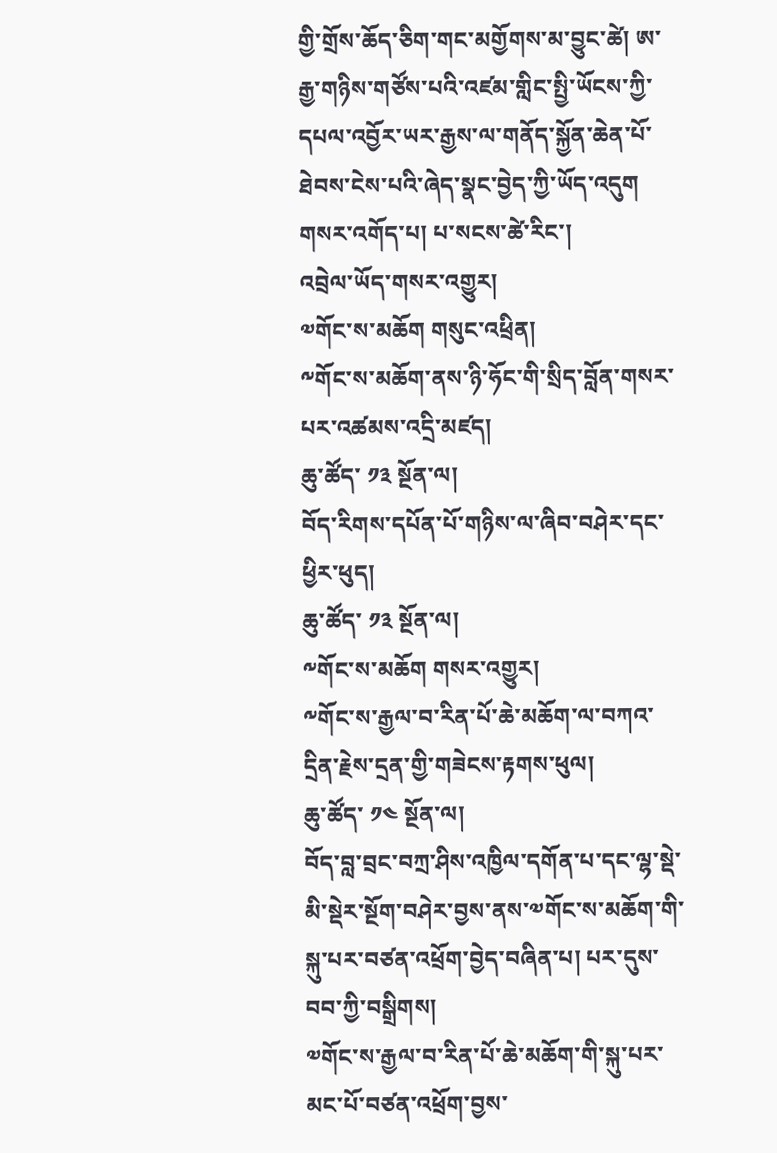གྱི་གྲོས་ཆོད་ཅིག་གང་མགྱོགས་མ་བྱུང་ཚེ། ཨ་རྒྱ་གཉིས་གཙོས་པའི་འཛམ་གླིང་སྤྱི་ཡོངས་ཀྱི་དཔལ་འབྱོར་ཡར་རྒྱས་ལ་གནོད་སྐྱོན་ཆེན་པོ་ཐེབས་ངེས་པའི་ཞེད་སྣང་བྱེད་ཀྱི་ཡོད་འདུག
གསར་འགོད་པ། པ་སངས་ཚེ་རིང་།
འབྲེལ་ཡོད་གསར་འགྱུར།
༧གོང་ས་མཆོག གསུང་འཕྲིན།
༸གོང་ས་མཆོག་ནས་ཉི་ཧོང་གི་སྲིད་བློན་གསར་པར་འཚམས་འདྲི་མཛད།
ཆུ་ཚོད་ ༡༣ སྔོན་ལ།
བོད་རིགས་དཔོན་པོ་གཉིས་ལ་ཞིབ་བཤེར་དང་ཕྱིར་ཕུད།
ཆུ་ཚོད་ ༡༣ སྔོན་ལ།
༸གོང་ས་མཆོག གསར་འགྱུར།
༸གོང་ས་རྒྱལ་བ་རིན་པོ་ཆེ་མཆོག་ལ་བཀའ་དྲིན་རྗེས་དྲན་གྱི་གཟེངས་རྟགས་ཕུལ།
ཆུ་ཚོད་ ༡༤ སྔོན་ལ།
བོད་བླ་བྲང་བཀྲ་ཤིས་འཁྱིལ་དགོན་པ་དང་ལྷ་སྡེ་མི་སྡེར་སྔོག་བཤེར་བྱས་ནས་༧གོང་ས་མཆོག་གི་སྐུ་པར་བཙན་འཕྲོག་བྱེད་བཞིན་པ། པར་དུས་བབ་ཀྱི་བསྒྲིགས།
༧གོང་ས་རྒྱལ་བ་རིན་པོ་ཆེ་མཆོག་གི་སྐུ་པར་མང་པོ་བཙན་འཕྲོག་བྱས་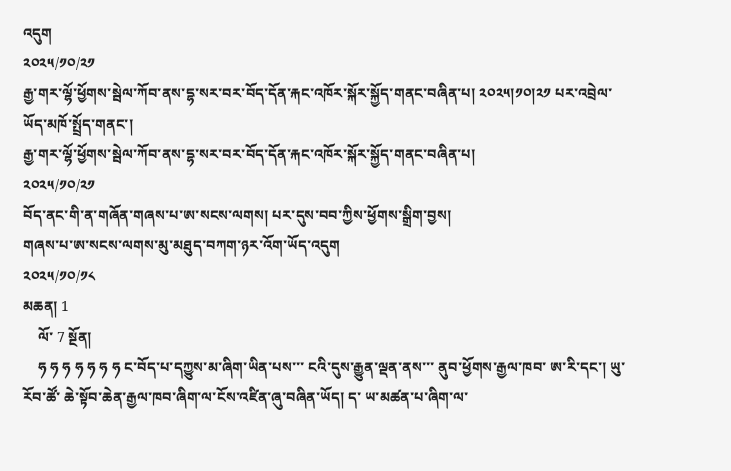འདུག
༢༠༢༥/༡༠/༢༡
རྒྱ་གར་ལྷོ་ཕྱོགས་སྦེལ་ཀོབ་ནས་དྷ་སར་བར་བོད་དོན་རྐང་འཁོར་སྐོར་སྐྱོད་གནང་བཞིན་པ། ༢༠༢༥།༡༠།༢༡ པར་འབྲེལ་ཡོད་མཁོ་སྤྲོད་གནང་།
རྒྱ་གར་ལྷོ་ཕྱོགས་སྦེལ་ཀོབ་ནས་དྷ་སར་བར་བོད་དོན་རྐང་འཁོར་སྐོར་སྐྱོད་གནང་བཞིན་པ།
༢༠༢༥/༡༠/༢༡
བོད་ནང་གི་ན་གཞོན་གཞས་པ་ཨ་སངས་ལགས། པར་དུས་བབ་ཀྱིས་ཕྱོགས་སྒྲིག་བྱས།
གཞས་པ་ཨ་སངས་ལགས་མུ་མཐུད་བཀག་ཉར་འོག་ཡོད་འདུག
༢༠༢༥/༡༠/༡༨
མཆན། 1
    ལོ་ 7 སྔོན།
    ཧ ཧ ཧ ཧ ཧ ཧ ཧ ང་བོད་པ་དཀྱུས་མ་ཞིག་ཡིན་པས་་་ ངའི་དུས་རྒྱུན་ལྡན་ནས་་་ ནུབ་ཕྱོགས་རྒྱལ་ཁབ་ ཨ་རི་དང་། ཡུ་རོབ་ཚོ་ ཆེ་སྟོབ་ཆེན་རྒྱལ་ཁབ་ཞིག་ལ་ངོས་འཛིན་ཞུ་བཞིན་ཡོད། ད་ ཡ་མཚན་པ་ཞིག་ལ་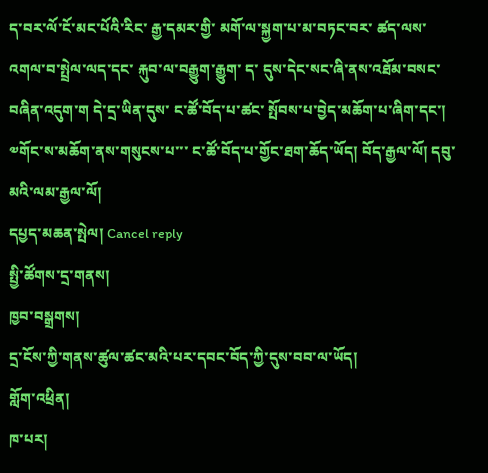ད་བར་ལོ་ངོ་མང་པོའི་རིང་ རྒྱ་དམར་གྱི་ མགོ་ལ་སྐྱག་པ་མ་བཏང་བར་ ཚད་ལས་འགལ་བ་སྤྲེལ་ལད་དང་ རྐུབ་ལ་བརྒྱུག་རྒྱུག་ ད་ དུས་དེང་སང་ཞི་ནས་འཐོམ་བསང་བཞིན་འདུག་ག དེ་དྲ་ཡིན་དུས་ ང་ཚོ་བོད་པ་ཚང་ སྤོབས་པ་བྱེད་མཆོག་པ་ཞིག་དང་། ༧གོང་ས་མཆོག་ནས་གསུངས་པ་་་ ང་ཚོ་བོད་པ་གྱོང་ཐག་ཆོད་ཡོད། བོད་རྒྱལ་ལོ། དབུ་མའི་ལམ་རྒྱལ་ལོ།
དཔྱད་མཆན་སྤེལ། Cancel reply
སྤྱི་ཚོགས་དྲ་གནས།
ཁྱབ་བསྒྲགས།
དྲ་ངོས་ཀྱི་གནས་ཚུལ་ཚང་མའི་པར་དབང་བོད་ཀྱི་དུས་བབ་ལ་ཡོད།
གློག་འཕྲིན།
ཁ་པར།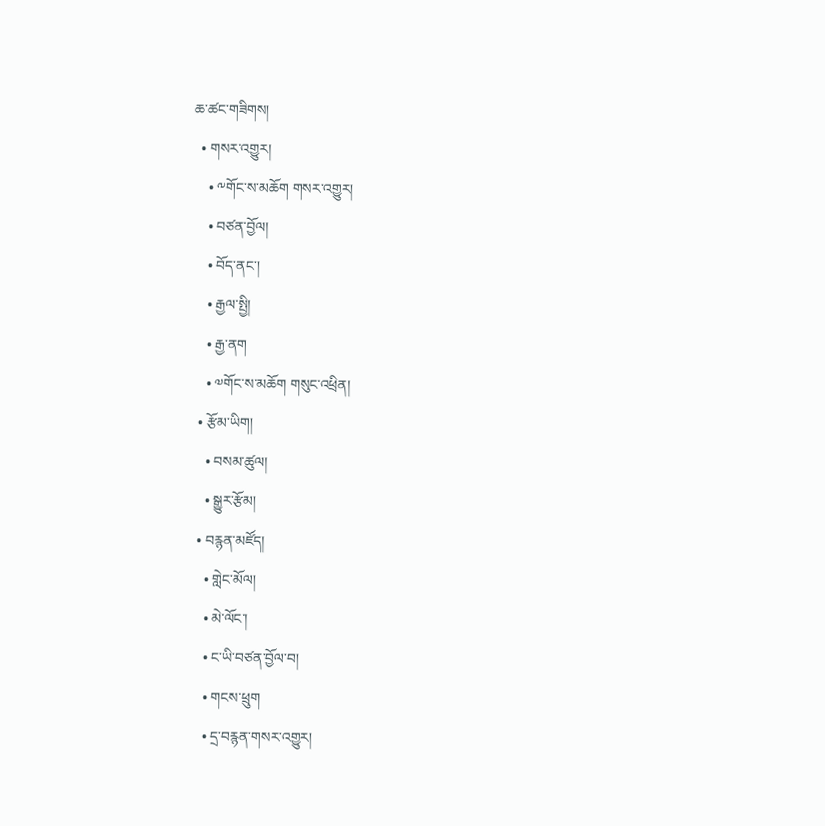ཆ་ཚང་གཟིགས།
  • གསར་འགྱུར།
    • ༸གོང་ས་མཆོག གསར་འགྱུར།
    • བཙན་བྱོལ།
    • བོད་ནང་།
    • རྒྱལ་སྤྱི།
    • རྒྱ་ནག
    • ༧གོང་ས་མཆོག གསུང་འཕྲིན།
  • རྩོམ་ཡིག།
    • བསམ་ཚུལ།
    • སྒྱུར་རྩོམ།
  • བརྙན་མཛོད།
    • གླེང་མོལ།
    • མེ་ལོང་།
    • ང་ཡི་བཙན་བྱོལ་བ།
    • གངས་ཕྲུག
    • དྲ་བརྙན་གསར་འགྱུར།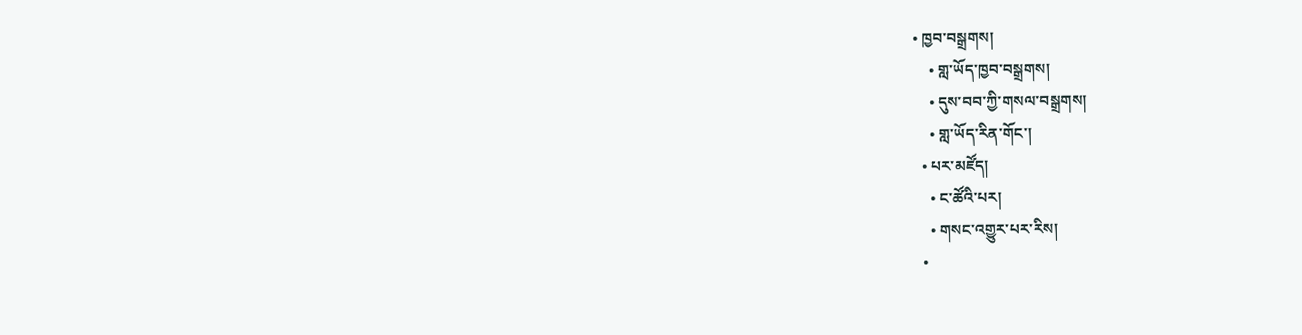• ཁྱབ་བསྒྲགས།
    • གླ་ཡོད་ཁྱབ་བསྒྲགས།
    • དུས་བབ་ཀྱི་གསལ་བསྒྲགས།
    • གླ་ཡོད་རིན་གོང་།
  • པར་མཛོད།
    • ང་ཚོའི་པར།
    • གསང་འགྱུར་པར་རིས།
  •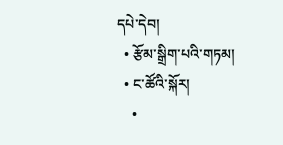དཔེ་དེབ།
  • རྩོམ་སྒྲིག་པའི་གཏམ།
  • ང་ཚོའི་སྐོར།
    •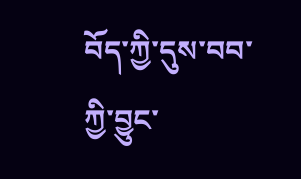བོད་ཀྱི་དུས་བབ་ཀྱི་བྱུང་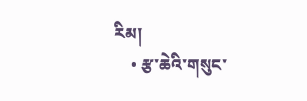རིམ།
    • རྩ་ཆེའི་གསུང་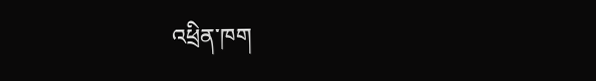འཕྲིན་ཁག